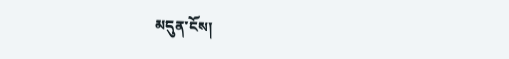མདུན་ངོས།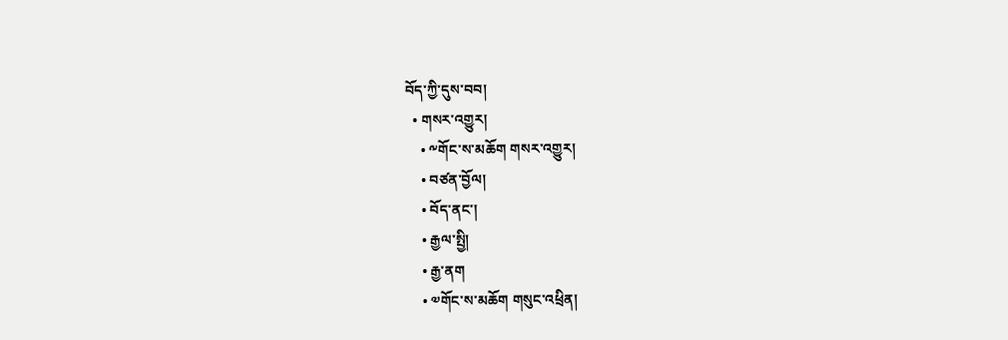བོད་ཀྱི་དུས་བབ།
  • གསར་འགྱུར།
    • ༸གོང་ས་མཆོག གསར་འགྱུར།
    • བཙན་བྱོལ།
    • བོད་ནང་།
    • རྒྱལ་སྤྱི།
    • རྒྱ་ནག
    • ༧གོང་ས་མཆོག གསུང་འཕྲིན།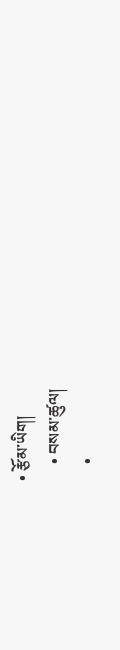• རྩོམ་ཡིག།
    • བསམ་ཚུལ།
    •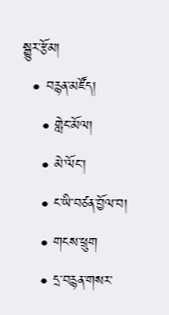སྒྱུར་རྩོམ།
  • བརྙན་མཛོད།
    • གླེང་མོལ།
    • མེ་ལོང་།
    • ང་ཡི་བཙན་བྱོལ་བ།
    • གངས་ཕྲུག
    • དྲ་བརྙན་གསར་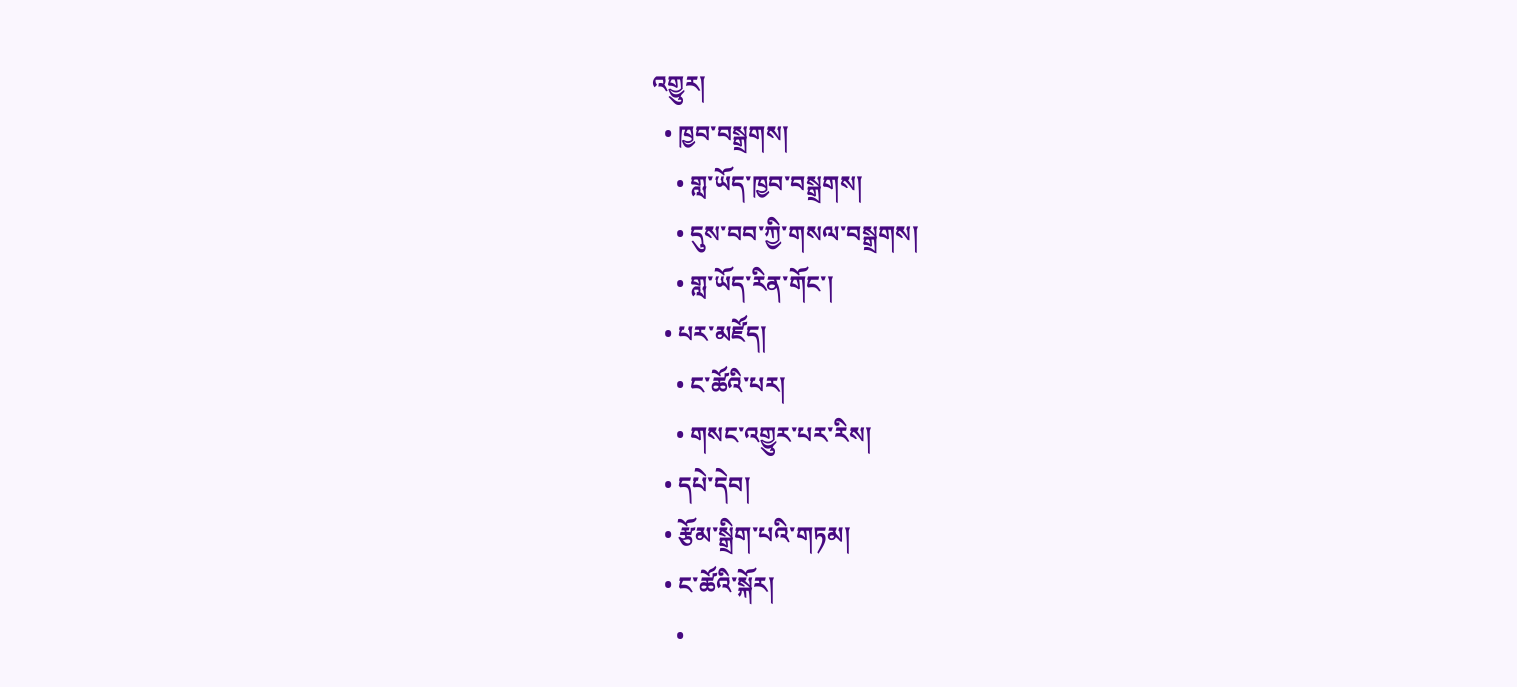འགྱུར།
  • ཁྱབ་བསྒྲགས།
    • གླ་ཡོད་ཁྱབ་བསྒྲགས།
    • དུས་བབ་ཀྱི་གསལ་བསྒྲགས།
    • གླ་ཡོད་རིན་གོང་།
  • པར་མཛོད།
    • ང་ཚོའི་པར།
    • གསང་འགྱུར་པར་རིས།
  • དཔེ་དེབ།
  • རྩོམ་སྒྲིག་པའི་གཏམ།
  • ང་ཚོའི་སྐོར།
    •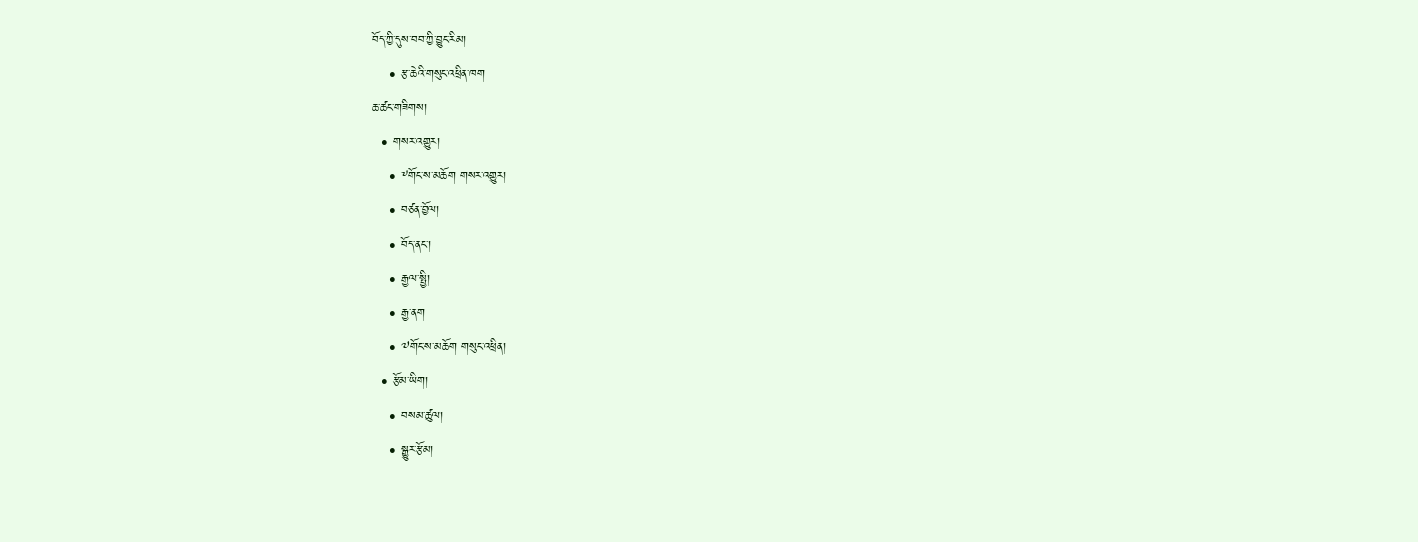བོད་ཀྱི་དུས་བབ་ཀྱི་བྱུང་རིམ།
    • རྩ་ཆེའི་གསུང་འཕྲིན་ཁག
ཆ་ཚང་གཟིགས།
  • གསར་འགྱུར།
    • ༸གོང་ས་མཆོག གསར་འགྱུར།
    • བཙན་བྱོལ།
    • བོད་ནང་།
    • རྒྱལ་སྤྱི།
    • རྒྱ་ནག
    • ༧གོང་ས་མཆོག གསུང་འཕྲིན།
  • རྩོམ་ཡིག།
    • བསམ་ཚུལ།
    • སྒྱུར་རྩོམ།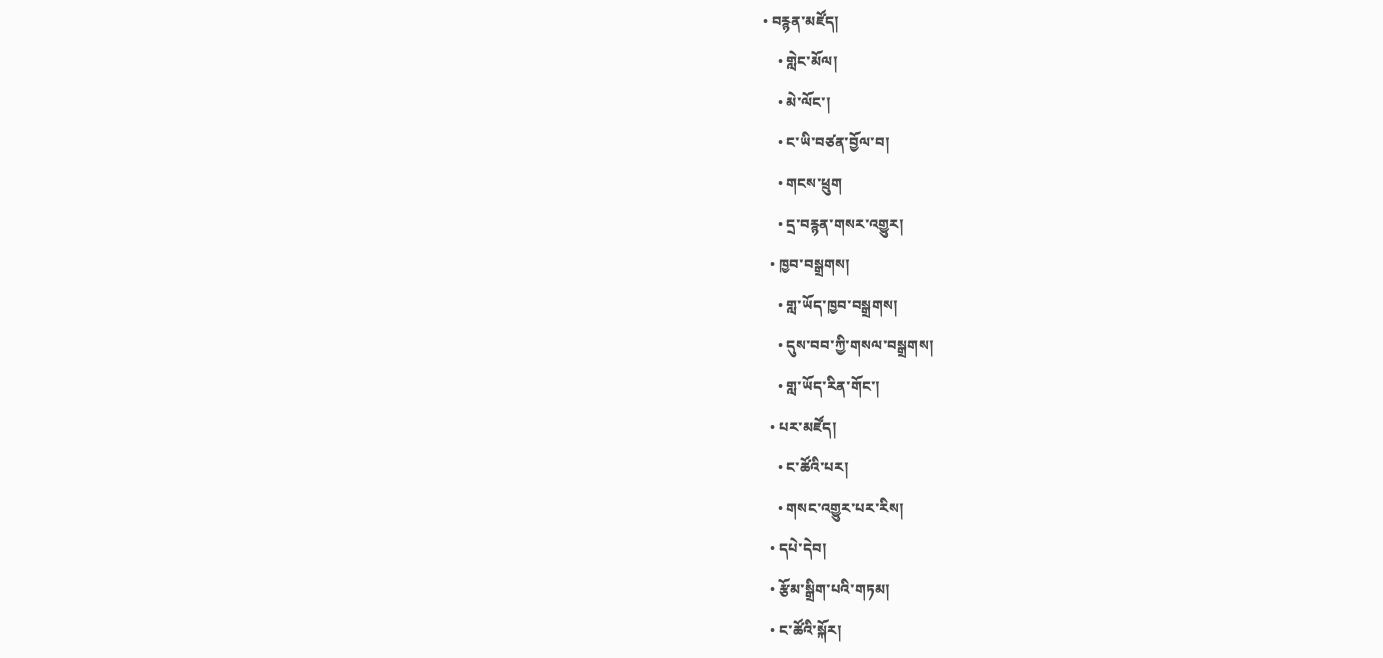• བརྙན་མཛོད།
    • གླེང་མོལ།
    • མེ་ལོང་།
    • ང་ཡི་བཙན་བྱོལ་བ།
    • གངས་ཕྲུག
    • དྲ་བརྙན་གསར་འགྱུར།
  • ཁྱབ་བསྒྲགས།
    • གླ་ཡོད་ཁྱབ་བསྒྲགས།
    • དུས་བབ་ཀྱི་གསལ་བསྒྲགས།
    • གླ་ཡོད་རིན་གོང་།
  • པར་མཛོད།
    • ང་ཚོའི་པར།
    • གསང་འགྱུར་པར་རིས།
  • དཔེ་དེབ།
  • རྩོམ་སྒྲིག་པའི་གཏམ།
  • ང་ཚོའི་སྐོར།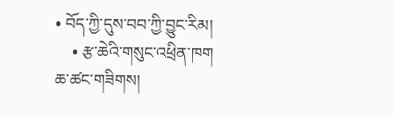• བོད་ཀྱི་དུས་བབ་ཀྱི་བྱུང་རིམ།
    • རྩ་ཆེའི་གསུང་འཕྲིན་ཁག
ཆ་ཚང་གཟིགས།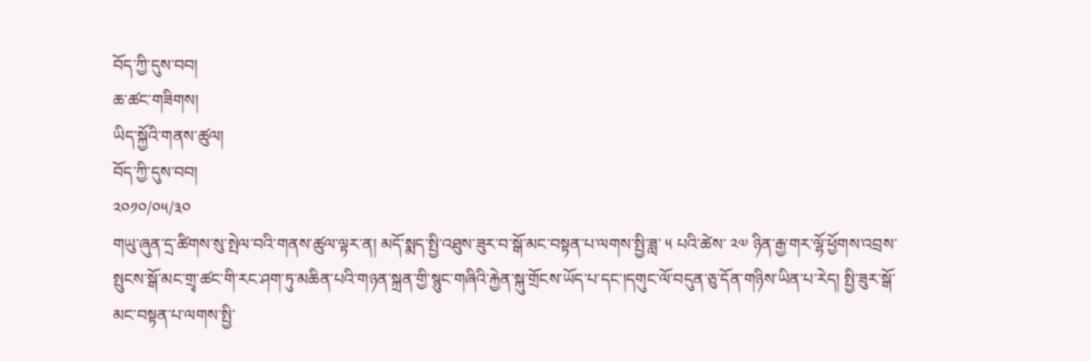བོད་ཀྱི་དུས་བབ།
ཆ་ཚང་གཟིགས།
ཡིད་སྐྱོའི་གནས་ཚུལ།
བོད་ཀྱི་དུས་བབ།
༢༠༡༠/༠༥/༣༠
གཡུ་ཞུན་དྲ་ཚིགས་སུ་སྤེལ་བའི་གནས་ཚུལ་ལྟར་ན། མདོ་སྨད་སྤྱི་འཐུས་ཟུར་བ་སྒོ་མང་བསྟན་པ་ལགས་སྤྱི་ཟླ་ ༥ པའི་ཚེས་ ༢༧ ཉིན་རྒྱ་གར་ལྷོ་ཕྱོགས་འབྲས་སྤུངས་སྒོ་མང་གྲྭ་ཚང་གི་རང་ཤག་ཏུ་མཆིན་པའི་གཉན་སྐྲན་གྱི་སྙུང་གཞིའི་རྐྱེན་སྐུ་གྲོངས་ཡོད་པ་དང་།དགུང་ལོ་བདུན་ཅུ་དོན་གཉིས་ཡིན་པ་རེད། སྤྱི་ཟུར་སྒོ་མང་བསྟན་པ་ལགས་སྤྱི་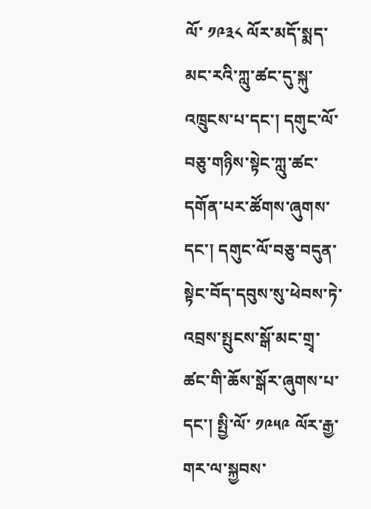ལོ་ ༡༩༣༨ ལོར་མདོ་སྨད་མང་རའི་ཀླུ་ཚང་དུ་སྐུ་འཁྲུངས་པ་དང་། དགུང་ལོ་བཅུ་གཉིས་སྟེང་ཀླུ་ཚང་དགོན་པར་ཚོགས་ཞུགས་དང་། དགུང་ལོ་བཅུ་བདུན་སྟེང་བོད་དབུས་སུ་ཕེབས་ཏེ་འབྲས་སྤུངས་སྒོ་མང་གྲྭ་ཚང་གི་ཆོས་སྒོར་ཞུགས་པ་དང་། སྤྱི་ལོ་ ༡༩༥༩ ལོར་རྒྱ་གར་ལ་སྐྱབས་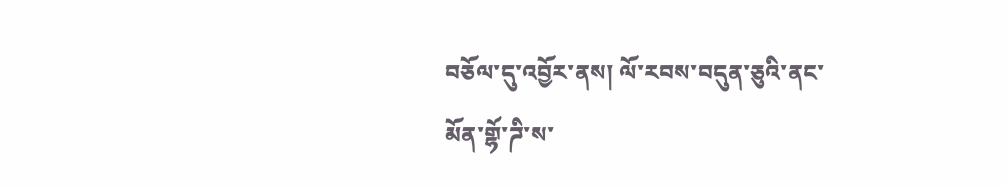བཅོལ་དུ་འབྱོར་ནས། ལོ་རབས་བདུན་ཅུའི་ནང་མོན་གྷོ་ཌི་ས་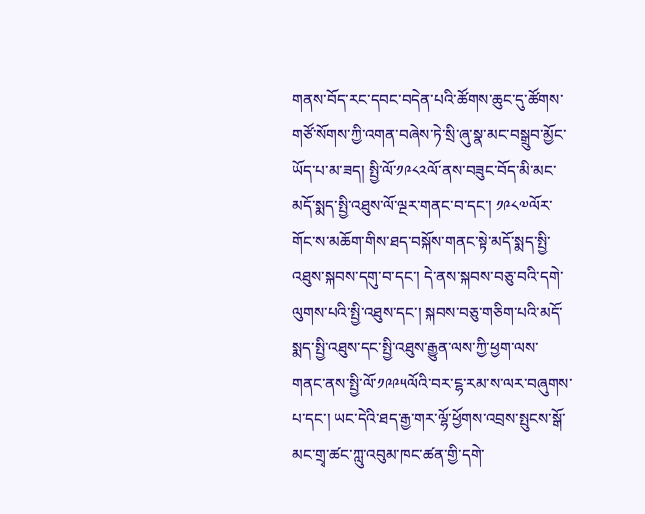གནས་བོད་རང་དབང་བདེན་པའི་ཚོགས་ཆུང་དུ་ཚོགས་གཙོ་སོགས་ཀྱི་འགན་བཞེས་ཏེ་སྲི་ཞུ་སྣ་མང་བསྒྲུབ་མྱོང་ཡོད་པ་མ་ཟད། སྤྱི་ལོ་༡༩༨༢ལོ་ནས་བཟུང་བོད་མི་མང་མདོ་སྨད་སྤྱི་འཐུས་ལོ་ལྔར་གནང་བ་དང་། ༡༩༨༧ལོར་གོང་ས་མཆོག་གིས་ཐད་བསྐོས་གནང་སྟེ་མདོ་སྨད་སྤྱི་འཐུས་སྐབས་དགུ་བ་དང་། དེ་ནས་སྐབས་བཅུ་བའི་དགེ་ལུགས་པའི་སྤྱི་འཐུས་དང་། སྐབས་བཅུ་གཅིག་པའི་མདོ་སྨད་སྤྱི་འཐུས་དང་སྤྱི་འཐུས་རྒྱུན་ལས་ཀྱི་ཕྱག་ལས་ གནང་ནས་སྤྱི་ལོ་༡༩༩༥ལོའི་བར་ངྷ་རམ་ས་ལར་བཞུགས་པ་དང་། ཡང་དེའི་ཐད་རྒྱ་གར་ལྷོ་ཕྱོགས་འབྲས་སྤུངས་སྒོ་མང་གྲྭ་ཚང་ཀླུ་འབུམ་ཁང་ཚན་གྱི་དགེ་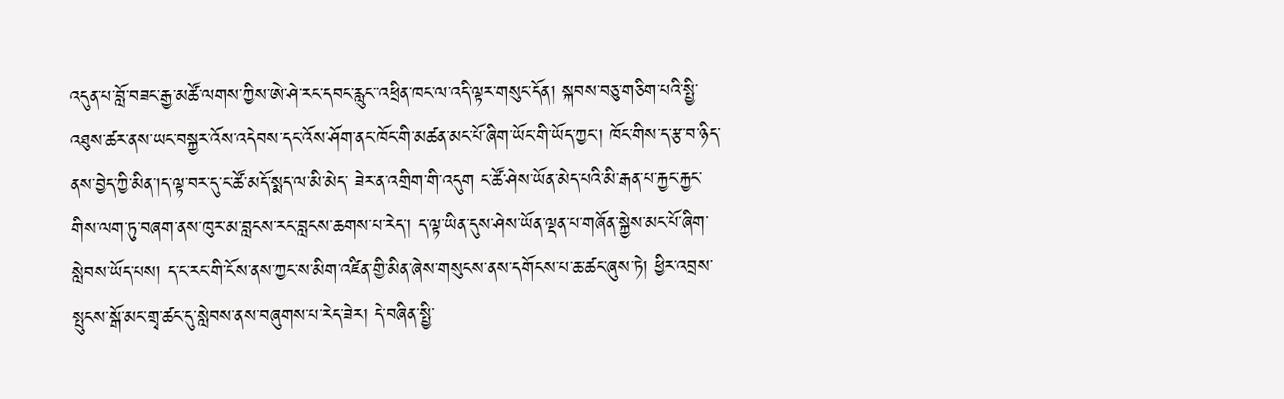འདུན་པ་བློ་བཟང་རྒྱ་མཚོ་ལགས་ཀྱིས་ཨེ་ཤེ་རང་དབང་རླུང་་འཕྲིན་ཁང་ལ་འདི་ལྟར་གསུང་དོན། སྐབས་བཅུ་གཅིག་པའི་སྤྱི་འཐུས་ཚར་ནས་ཡང་བསྐྱར་འོས་འདེབས་དང་འོས་ཤོག་ནང་ཁོང་གི་མཚན་མང་པོ་ཞིག་ཡོང་གི་ཡོད་ཀྱང་། ཁོང་གིས་ད་རྩ་བ་ཉིད་ནས་བྱེད་ཀྱི་མིན་།ད་ལྟ་བར་དུ་ང་ཚོ་མདོ་སྨད་ལ་མི་མེད་ ཟེར་ན་འགྲིག་གི་འདུག ང་ཚོ་ཤེས་ཡོན་མེད་པའི་མི་རྒན་པ་རྐྱང་རྐྱང་གིས་ལག་ཏུ་བཞག་ནས་ཁུར་མ་བླངས་རང་བླངས་ཆགས་པ་རེད་། ད་ལྟ་ཡིན་དུས་ཤེས་ཡོན་ལྡན་པ་གཞོན་སྐྱེས་མང་པོ་ཞིག་སླེབས་ཡོད་པས། ད་ང་རང་གི་ངོས་ནས་ཀྱང་ས་མིག་འཛིན་གྱི་མིན་ཞེས་གསུངས་ནས་དགོངས་པ་ཆ་ཚང་ཞུས་ཏེ། ཕྱིར་འབྲས་སྤུངས་སྒོ་མང་གྲྭ་ཚང་དུ་སླེབས་ནས་བཞུགས་པ་རེད་ཟེར། དེ་བཞིན་སྤྱི་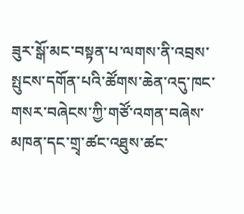ཟུར་སྒོ་མང་བསྟན་པ་ལགས་ནི་འབྲས་སྤུངས་དགོན་པའི་ཚོགས་ཆེན་འདུ་ཁང་གསར་བཞེངས་ཀྱི་གཙོ་འགན་བཞེས་མཁན་དང་གྲྭ་ཚང་འཐུས་ཚང་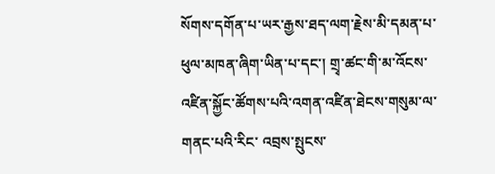སོགས་དགོན་པ་ཡར་རྒྱས་ཐད་ལག་རྗེས་མི་དམན་པ་ཕུལ་མཁན་ཞིག་ཡིན་པ་དང་། གྲྭ་ཚང་གི་མ་འོངས་འཛིན་སྐྱོང་ཚོགས་པའི་འགན་འཛིན་ཐེངས་གསུམ་ལ་གནང་པའི་རིང་ འབྲས་སྤུངས་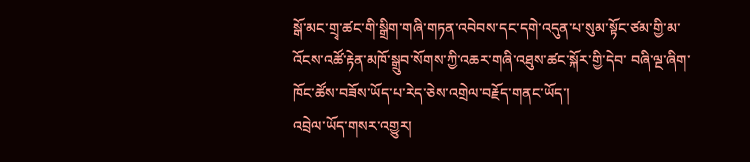སྒོ་མང་གྲྭ་ཚང་གི་སྒྲིག་གཞི་གཏན་འབེབས་དང་དགེ་འདུན་པ་སུམ་སྟོང་ཙམ་གྱི་མ་འོངས་འཚོ་རྟེན་མཁོ་སྒྲུབ་སོགས་ཀྱི་འཆར་གཞི་འཐུས་ཚང་སྐོར་གྱི་དེབ་ བཞི་ལྔ་ཞིག་ཁོང་ཚོས་བཟོས་ཡོད་པ་རེད་ཅེས་འགྲེལ་བརྗོད་གནང་ཡོད་།
འབྲེལ་ཡོད་གསར་འགྱུར།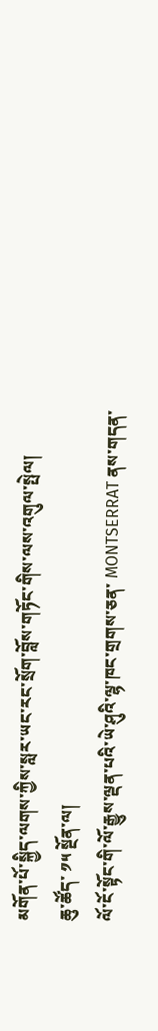མགོན་པོ་སྐྱིད་ལགས་ཀྱིས་སླར་ཡང་རང་སྲོག་བློས་གཏོང་གིས་ལས་འགུལ་སྤེལ།
ཆུ་ཚོད་ ༡༥ སྔོན་ལ།
ལོ་ངོ་སྟོང་གི་ལོ་རྒྱུས་ལྡན་པའི་ཡེ་ཤུའི་ལྷ་ཁང་གྲགས་ཅན་ MONTSERRAT ནས་གདན་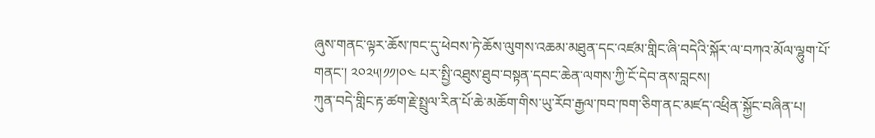ཞུས་གནང་ལྟར་ཆོས་ཁང་དུ་ཕེབས་ཏེ་ཆོས་ལུགས་འཆམ་མཐུན་དང་འཛམ་གླིང་ཞི་བདེའི་སྐོར་ལ་བཀའ་མོལ་ལྷུག་པོ་གནང་། ༢༠༢༥།༡༡།༠༤ པར་སྤྱི་འཐུས་ཐུབ་བསྟན་དབང་ཆེན་ལགས་ཀྱི་ངོ་དེབ་ནས་བླངས།
ཀུན་བདེ་གླིང་རྟ་ཚག་རྗེ་སྤྲུལ་རིན་པོ་ཆེ་མཆོག་གིས་ཡུ་རོབ་རྒྱལ་ཁབ་ཁག་ཅིག་ནང་མཛད་འཕྲིན་སྐྱོང་བཞིན་པ།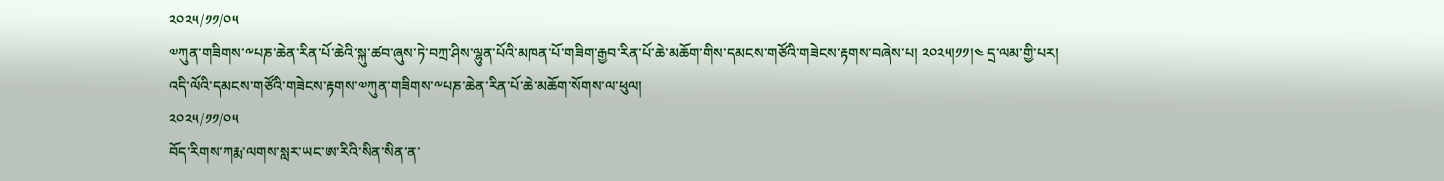༢༠༢༥/༡༡/༠༥
༧ཀུན་གཟིགས་༸པཎ་ཆེན་རིན་པོ་ཆེའི་སྐུ་ཚབ་ཞུས་ཏེ་བཀྲ་ཤིས་ལྷུན་པོའི་མཁན་པོ་གཟིག་རྒྱབ་རིན་པོ་ཆེ་མཆོག་གིས་དམངས་གཙོའི་གཟེངས་རྟགས་བཞེས་པ། ༢༠༢༥།༡༡།༤ དྲ་ལམ་གྱི་པར།
འདི་ལོའི་དམངས་གཙོའི་གཟེངས་རྟགས་༧ཀུན་གཟིགས་༸པཎ་ཆེན་རིན་པོ་ཆེ་མཆོག་སོགས་ལ་ཕུལ།
༢༠༢༥/༡༡/༠༥
བོད་རིགས་ཀརྨ་ལགས་སླར་ཡང་ཨ་རིའི་སིན་སིན་ན་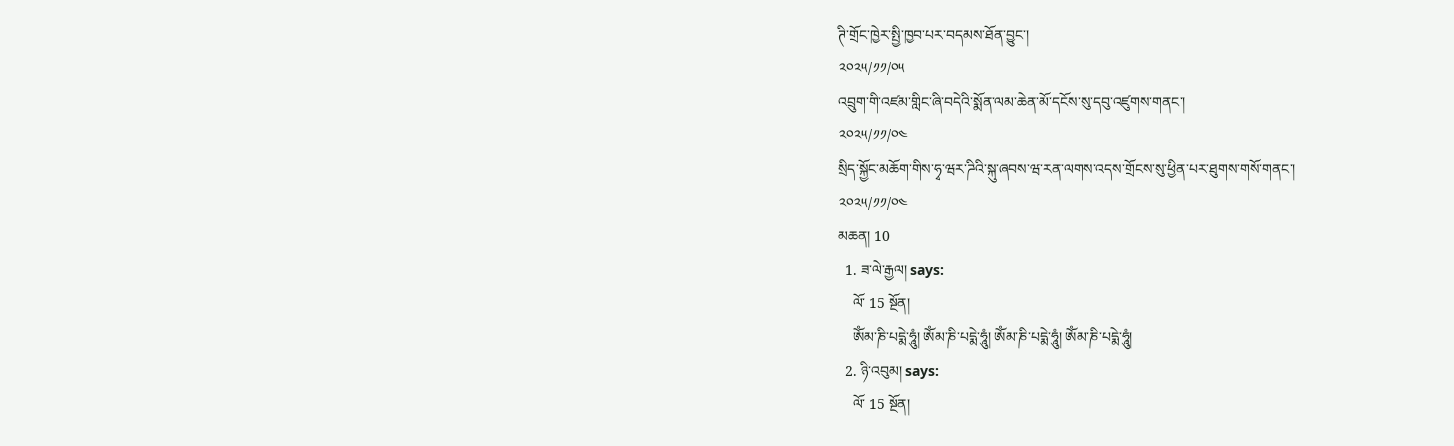ཊི་གྲོང་ཁྱེར་སྤྱི་ཁྱབ་པར་བདམས་ཐོན་བྱུང་།
༢༠༢༥/༡༡/༠༥
འབྲུག་གི་འཛམ་གླིང་ཞི་བདེའི་སྨོན་ལམ་ཆེན་མོ་དངོས་སུ་དབུ་འཛུགས་གནང་།
༢༠༢༥/༡༡/༠༤
སྲིད་སྐྱོང་མཆོག་གིས་ཧྭ་ཝར་ཌིའི་སྐུ་ཞབས་ཝ་རན་ལགས་འདས་གྲོངས་སུ་ཕྱིན་པར་ཐུགས་གསོ་གནང་།
༢༠༢༥/༡༡/༠༤
མཆན། 10
  1. ཟ་ལེ་རྒྱལ། says:
    ལོ་ 15 སྔོན།
    ཨོཾམ་ཎི་པདྨེ་ཧཱུཾ། ཨོཾམ་ཎི་པདྨེ་ཧཱུཾ། ཨོཾམ་ཎི་པདྨེ་ཧཱུཾ། ཨོཾམ་ཎི་པདྨེ་ཧཱུཾ།
  2. ཉི་འབུམ། says:
    ལོ་ 15 སྔོན།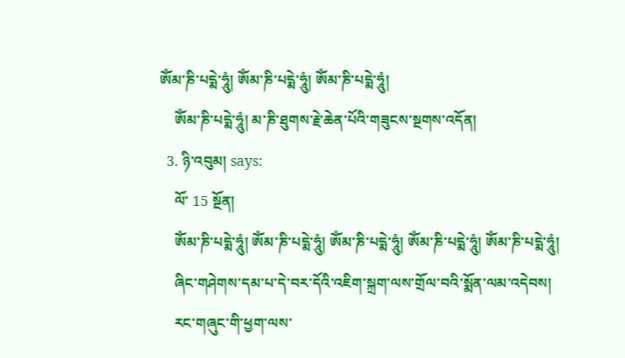ཨོཾམ་ཎི་པདྨེ་ཧཱུཾ། ཨོཾམ་ཎི་པདྨེ་ཧཱུཾ། ཨོཾམ་ཎི་པདྨེ་ཧཱུཾ།
    ཨོཾམ་ཎི་པདྨེ་ཧཱུཾ། མ་ཎི་ཐུགས་རྗེ་ཆེན་པོའི་གཟུངས་སྔགས་འདོན།
  3. ཉི་འབུམ། says:
    ལོ་ 15 སྔོན།
    ཨོཾམ་ཎི་པདྨེ་ཧཱུཾ། ཨོཾམ་ཎི་པདྨེ་ཧཱུཾ། ཨོཾམ་ཎི་པདྨེ་ཧཱུཾ། ཨོཾམ་ཎི་པདྨེ་ཧཱུཾ། ཨོཾམ་ཎི་པདྨེ་ཧཱུཾ།
    ཞིང་གཤེགས་དམ་པ་དེ་བར་དོའི་འཇིག་སྐྲག་ལས་གྲོལ་བའི་སྨོན་ལམ་འདེབས།
    རང་གཞུང་གི་ཕྱག་ལས་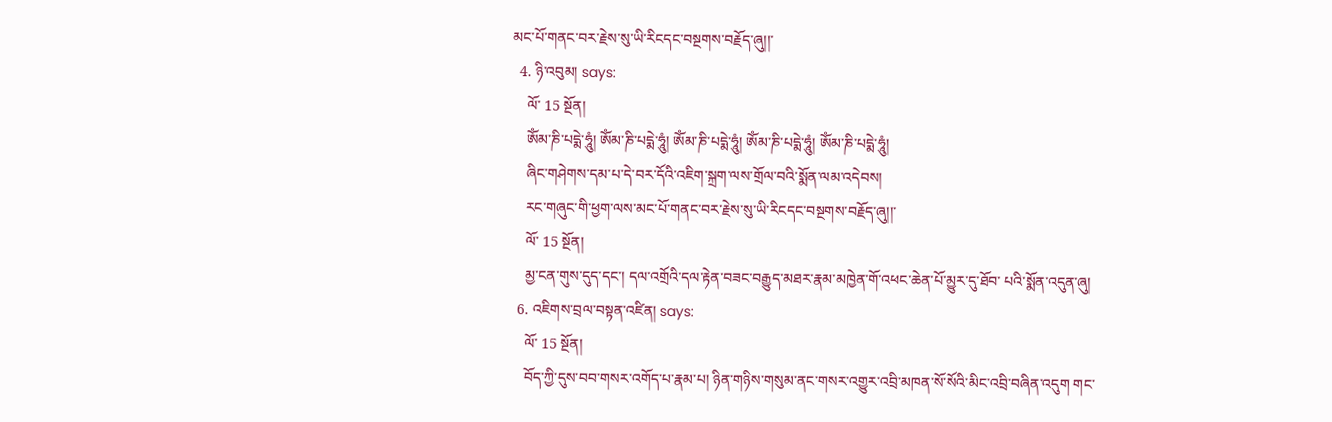མང་པོ་གནང་བར་རྗེས་སུ་ཡི་རིངདང་བསྔགས་བརྗོད་ཞུ།།་
  4. ཉི་འབུམ། says:
    ལོ་ 15 སྔོན།
    ཨོཾམ་ཎི་པདྨེ་ཧཱུཾ། ཨོཾམ་ཎི་པདྨེ་ཧཱུཾ། ཨོཾམ་ཎི་པདྨེ་ཧཱུཾ། ཨོཾམ་ཎི་པདྨེ་ཧཱུཾ། ཨོཾམ་ཎི་པདྨེ་ཧཱུཾ།
    ཞིང་གཤེགས་དམ་པ་དེ་བར་དོའི་འཇིག་སྐྲག་ལས་གྲོལ་བའི་སྨོན་ལམ་འདེབས།
    རང་གཞུང་གི་ཕྱག་ལས་མང་པོ་གནང་བར་རྗེས་སུ་ཡི་རིངདང་བསྔགས་བརྗོད་ཞུ།།་
    ལོ་ 15 སྔོན།
    མྱ་ངན་གུས་དུད་དང་། དལ་འགྲོའི་དལ་རྟེན་བཟང་བརྒྱུད་མཐར་རྣམ་མཁྱེན་གོ་འཕང་ཆེན་པོ་མྱུར་དུ་ཐོབ་ པའི་སྨོན་འདུན་ཞུ།
  6. འཇིགས་བྲལ་བསྟན་འཛིན། says:
    ལོ་ 15 སྔོན།
    བོད་ཀྱི་དུས་བབ་གསར་འགོད་པ་རྣམ་པ། ཉིན་གཉིས་གསུམ་ནང་གསར་འགྱུར་འབྲི་མཁན་སོ་སོའི་མིང་འབྲི་བཞིན་འདུག གང་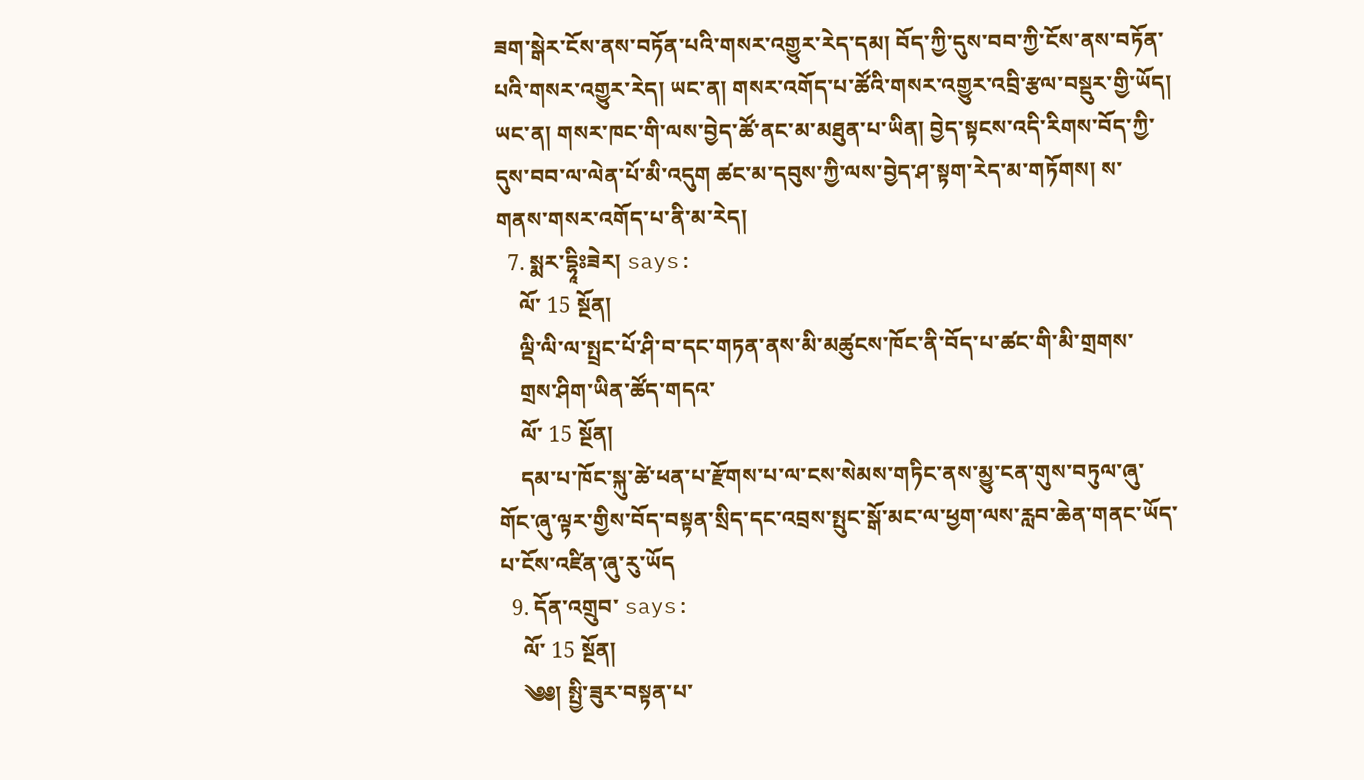ཟག་སྒེར་ངོས་ནས་བཏོན་པའི་གསར་འགྱུར་རེད་དམ། བོད་ཀྱི་དུས་བབ་ཀྱི་ངོས་ནས་བཏོན་པའི་གསར་འགྱུར་རེད། ཡང་ན། གསར་འགོད་པ་ཚོའི་གསར་འགྱུར་འབྲི་རྩལ་བསྡུར་གྱི་ཡོད། ཡང་ན། གསར་ཁང་གི་ལས་བྱེད་ཚོ་ནང་མ་མཐུན་པ་ཡིན། བྱེད་སྟངས་འདི་རིགས་བོད་ཀྱི་དུས་བབ་ལ་ལེན་པོ་མི་འདུག ཚང་མ་དབུས་ཀྱི་ལས་བྱེད་ཤ་སྟག་རེད་མ་གཏོགས། ས་གནས་གསར་འགོད་པ་ནི་མ་རེད།
  7. སྨར་དྷཱིཿཟེར། says:
    ལོ་ 15 སྔོན།
    ལྡི་ལི་ལ་སྤྲང་པོ་ཤི་བ་དང་གཏན་ནས་མི་མཚུངས་ཁོང་ནི་བོད་པ་ཚང་གི་མི་གྲགས་
    གྲས་ཤིག་ཡིན་ཚོད་གདའ་
    ལོ་ 15 སྔོན།
    དམ་པ་ཁོང་སྐུ་ཚེ་ཕན་པ་རྫོགས་པ་ལ་ངས་སེམས་གཏིང་ནས་མྱུ་ངན་གུས་བཏུལ་ཞུ་ གོང་ཞུ་ལྟར་གྱིས་བོད་བསྟན་སྲིད་དང་འབྲས་སྤུང་སྒོ་མང་ལ་ཕྱག་ལས་རླབ་ཆེན་གནང་ཡོད་པ་ངོས་འཛིན་ཞུ་རུ་ཡོད
  9. དོན་འགྲུབ་ says:
    ལོ་ 15 སྔོན།
    ༄༅། སྤྱི་ཟུར་བསྟན་པ་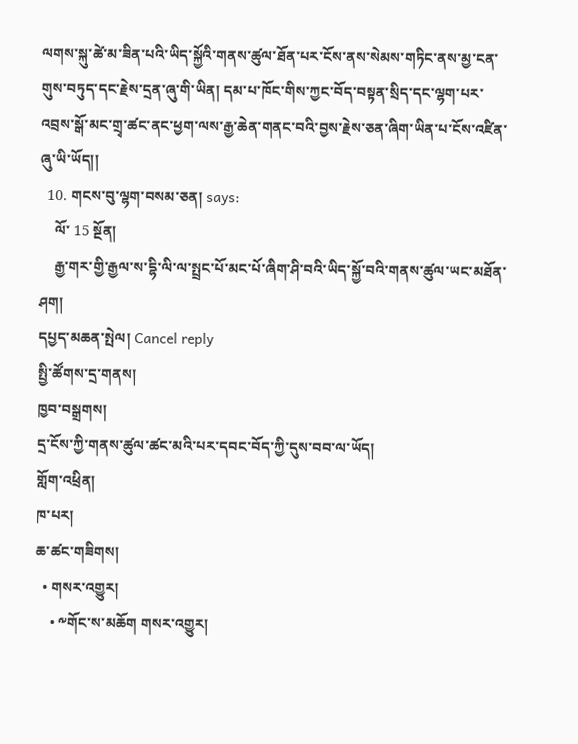ལགས་སྐུ་ཚེ་མ་ཟིན་པའི་ཡིད་སྐྱོའི་གནས་ཚུལ་ཐོན་པར་ངོས་ནས་སེམས་གཏིང་ནས་མྱ་ངན་གུས་བཏུད་དང་རྗེས་དྲན་ཞུ་གི་ཡིན། དམ་པ་ཁོང་གིས་ཀྱང་བོད་བསྟན་སྲིད་དང་ལྷག་པར་འབྲས་སྒོ་མང་གྲྭ་ཚང་ནང་ཕྱག་ལས་རྒྱ་ཆེན་གནང་བའི་བྱས་རྗེས་ཅན་ཞིག་ཡིན་པ་ངོས་འཛིན་ཞུ་ཡི་ཡོད།།
  10. གངས་བུ་ལྷག་བསམ་ཅན། says:
    ལོ་ 15 སྔོན།
    རྒྱ་གར་གྱི་རྒྱལ་ས་དྷི་ལི་ལ་སྤྲང་པོ་མང་པོ་ཞིག་ཤི་བའི་ཡིད་སྐྱོ་བའི་གནས་ཚུལ་ཡང་མཐོན་ཤག།
དཔྱད་མཆན་སྤེལ། Cancel reply
སྤྱི་ཚོགས་དྲ་གནས།
ཁྱབ་བསྒྲགས།
དྲ་ངོས་ཀྱི་གནས་ཚུལ་ཚང་མའི་པར་དབང་བོད་ཀྱི་དུས་བབ་ལ་ཡོད།
གློག་འཕྲིན།
ཁ་པར།
ཆ་ཚང་གཟིགས།
  • གསར་འགྱུར།
    • ༸གོང་ས་མཆོག གསར་འགྱུར།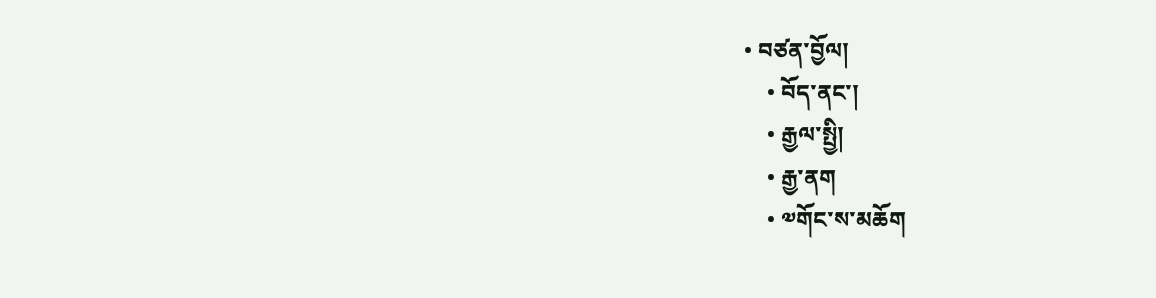• བཙན་བྱོལ།
    • བོད་ནང་།
    • རྒྱལ་སྤྱི།
    • རྒྱ་ནག
    • ༧གོང་ས་མཆོག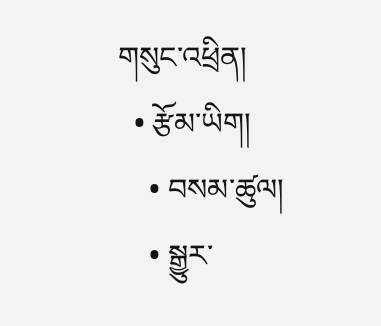གསུང་འཕྲིན།
  • རྩོམ་ཡིག།
    • བསམ་ཚུལ།
    • སྒྱུར་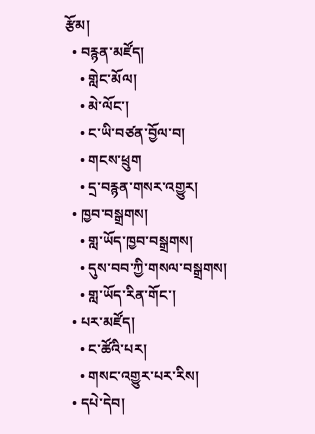རྩོམ།
  • བརྙན་མཛོད།
    • གླེང་མོལ།
    • མེ་ལོང་།
    • ང་ཡི་བཙན་བྱོལ་བ།
    • གངས་ཕྲུག
    • དྲ་བརྙན་གསར་འགྱུར།
  • ཁྱབ་བསྒྲགས།
    • གླ་ཡོད་ཁྱབ་བསྒྲགས།
    • དུས་བབ་ཀྱི་གསལ་བསྒྲགས།
    • གླ་ཡོད་རིན་གོང་།
  • པར་མཛོད།
    • ང་ཚོའི་པར།
    • གསང་འགྱུར་པར་རིས།
  • དཔེ་དེབ།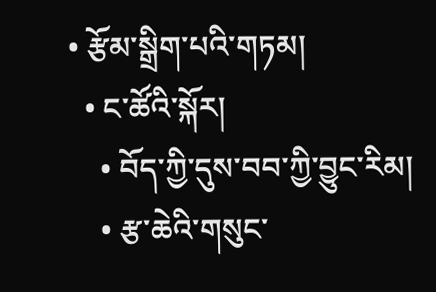• རྩོམ་སྒྲིག་པའི་གཏམ།
  • ང་ཚོའི་སྐོར།
    • བོད་ཀྱི་དུས་བབ་ཀྱི་བྱུང་རིམ།
    • རྩ་ཆེའི་གསུང་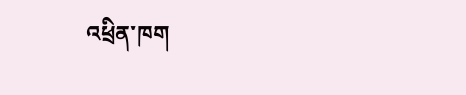འཕྲིན་ཁག